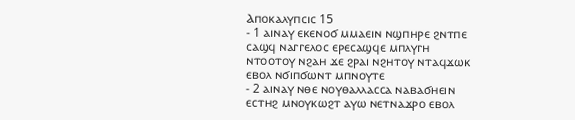Ⲁⲡⲟⲕⲁⲗⲩⲡⲥⲓⲥ 15
- 1 ⲁⲓⲛⲁⲩ ⲉⲕⲉⲛⲟϭ ⲙⲙⲁⲉⲓⲛ ⲛϣⲡⲏⲣⲉ ϩⲛⲧⲡⲉ ⲥⲁϣϥ ⲛⲁⲅⲅⲉⲗⲟⲥ ⲉⲣⲉⲥⲁϣϥⲉ ⲙⲡⲗⲩⲅⲏ ⲛⲧⲟⲟⲧⲟⲩ ⲛϩⲁⲏ ϫⲉ ϩⲣⲁⲓ ⲛϩⲏⲧⲟⲩ ⲛⲧⲁϥϫⲱⲕ ⲉⲃⲟⲗ ⲛϭⲓⲡϭⲱⲛⲧ ⲙⲡⲛⲟⲩⲧⲉ
- 2 ⲁⲓⲛⲁⲩ ⲛⲑⲉ ⲛⲟⲩⲑⲁⲗⲗⲁⲥⲥⲁ ⲛⲁⲃⲁϭⲏⲉⲓⲛ ⲉⲥⲧⲏϩ ⲙⲛⲟⲩⲕⲱϩⲧ ⲁⲩⲱ ⲛⲉⲧⲛⲁϫⲣⲟ ⲉⲃⲟⲗ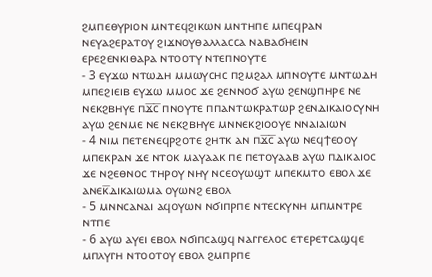ϩⲙⲡⲉⲑⲩⲣⲓⲟⲛ ⲙⲛⲧⲉϥϩⲓⲕⲱⲛ ⲙⲛⲧⲏⲡⲉ ⲙⲡⲉϥⲣⲁⲛ ⲛⲉⲩⲁϩⲉⲣⲁⲧⲟⲩ ϩⲓϫⲛⲟⲩⲑⲁⲗⲗⲁⲥⲥⲁ ⲛⲁⲃⲁϭⲏⲉⲓⲛ ⲉⲣⲉϩⲉⲛⲕⲓⲑⲁⲣⲁ ⲛⲧⲟⲟⲧⲩ ⲛⲧⲉⲡⲛⲟⲩⲧⲉ
- 3 ⲉⲩϫⲱ ⲛⲧⲱⲇⲏ ⲙⲙⲱⲩⲥⲏⲥ ⲡϩⲙϩⲁⲗ ⲙⲡⲛⲟⲩⲧⲉ ⲙⲛⲧⲱⲇⲏ ⲙⲡⲉϩⲓⲉⲓⲃ ⲉⲩϫⲱ ⲙⲙⲟⲥ ϫⲉ ϩⲉⲛⲛⲟϭ ⲁⲩⲱ ϩⲉⲛϣⲡⲏⲣⲉ ⲛⲉ ⲛⲉⲕϩⲃⲏⲩⲉ ⲡϫ̅ⲥ̅ ⲡⲛⲟⲩⲧⲉ ⲡⲡⲁⲛⲧⲱⲕⲣⲁⲧⲱⲣ ϩⲉⲛⲇⲓⲕⲁⲓⲟⲥⲩⲛⲏ ⲁⲩⲱ ϩⲉⲛⲙⲉ ⲛⲉ ⲛⲉⲕϩⲃⲏⲩⲉ ⲙⲛⲛⲉⲕϩⲓⲟⲟⲩⲉ ⲛⲛⲁⲓⲁⲓⲱⲛ
- 4 ⲛⲓⲙ ⲡⲉⲧⲉⲛⲉϥⲣϩⲟⲧⲉ ϩⲏⲧⲕ ⲁⲛ ⲡϫ̅ⲥ̅ ⲁⲩⲱ ⲛⲉϥϯⲉⲟⲟⲩ ⲙⲡⲉⲕⲣⲁⲛ ϫⲉ ⲛⲧⲟⲕ ⲙⲁⲩⲁⲁⲕ ⲡⲉ ⲡⲉⲧⲟⲩⲁⲁⲃ ⲁⲩⲱ ⲡⲇⲓⲕⲁⲓⲟⲥ ϫⲉ ⲛϩⲉⲑⲛⲟⲥ ⲧⲏⲣⲟⲩ ⲛⲏⲩ ⲛⲥⲉⲟⲩⲱϣⲧ ⲙⲡⲉⲕⲙⲧⲟ ⲉⲃⲟⲗ ϫⲉ ⲁⲛⲉⲕ̅ⲇⲓⲕⲁⲓⲱⲙⲁ ⲟⲩⲱⲛϩ ⲉⲃⲟⲗ
- 5 ⲙⲛⲛⲥⲁⲛⲁⲓ ⲁϥⲟⲩⲱⲛ ⲛϭⲓⲡⲣⲡⲉ ⲛⲧⲉⲥⲕⲩⲛⲏ ⲙⲡⲙⲛⲧⲣⲉ ⲛⲧⲡⲉ
- 6 ⲁⲩⲱ ⲁⲩⲉⲓ ⲉⲃⲟⲗ ⲛϭⲓⲡⲥⲁϣϥ ⲛⲁⲅⲅⲉⲗⲟⲥ ⲉⲧⲉⲣⲉⲧⲥⲁϣϥⲉ ⲙⲡⲗⲩⲅⲏ ⲛⲧⲟⲟⲧⲟⲩ ⲉⲃⲟⲗ ϩⲙⲡⲣⲡⲉ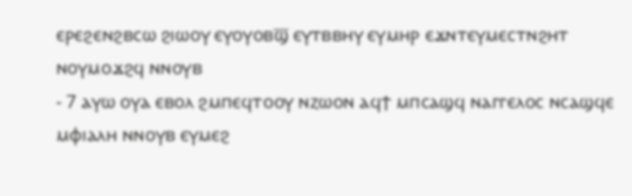ⲉⲣⲉϩⲉⲛϩⲃⲥⲱ ϩⲓⲱⲟⲩ ⲉⲩⲟⲩⲟⲃϣ̅ ⲉⲩⲧⲃⲃⲏⲩ ⲉⲩⲙⲏⲣ ⲉϫⲛⲧⲉⲩⲙⲉⲥⲧⲛϩⲏⲧ ⲛⲟⲩⲙⲟϫϩϥ ⲛⲛⲟⲩⲃ
- 7 ⲁⲩⲱ ⲟⲩⲁ ⲉⲃⲟⲗ ϩⲙⲡⲉϥⲧⲟⲟⲩ ⲛⲍⲱⲟⲛ ⲁϥϯ ⲙⲡⲥⲁϣϥ ⲛⲁⲅⲅⲉⲗⲟⲥ ⲛⲥⲁϣϥⲉ ⲙⲫⲓⲁⲗⲏ ⲛⲛⲟⲩⲃ ⲉⲩⲙⲉϩ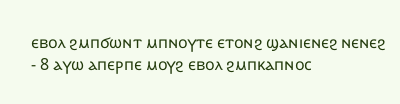ⲉⲃⲟⲗ ϩⲙⲡϭⲱⲛⲧ ⲙⲡⲛⲟⲩⲧⲉ ⲉⲧⲟⲛϩ ϣⲁⲛⲓⲉⲛⲉϩ ⲛⲉⲛⲉϩ
- 8 ⲁⲩⲱ ⲁⲡⲉⲣⲡⲉ ⲙⲟⲩϩ ⲉⲃⲟⲗ ϩⲙⲡⲕⲁⲡⲛⲟⲥ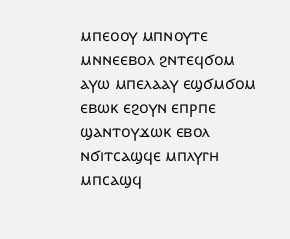ⲙⲡⲉⲟⲟⲩ ⲙⲡⲛⲟⲩⲧⲉ ⲙⲛⲛⲉⲉⲃⲟⲗ ϩⲛⲧⲉϥϭⲟⲙ ⲁⲩⲱ ⲙⲡⲉⲗⲁⲁⲩ ⲉϣϭⲙϭⲟⲙ ⲉⲃⲱⲕ ⲉϩⲟⲩⲛ ⲉⲡⲣⲡⲉ ϣⲁⲛⲧⲟⲩϫⲱⲕ ⲉⲃⲟⲗ ⲛϭⲓⲧⲥⲁϣϥⲉ ⲙⲡⲗⲩⲅⲏ ⲙⲡⲥⲁϣϥ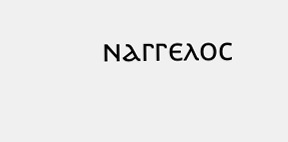ⲛⲁⲅⲅⲉⲗⲟⲥ